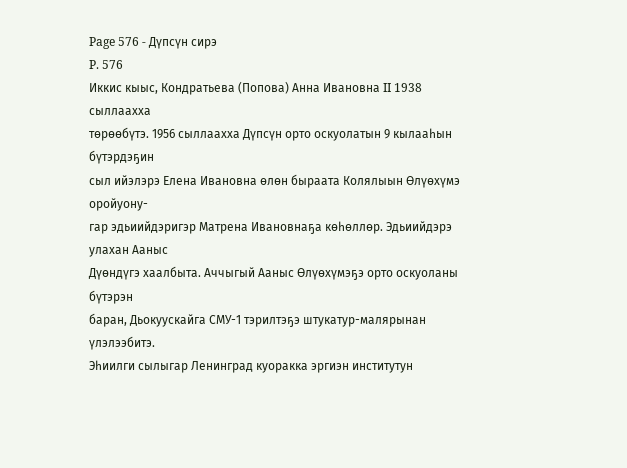Page 576 - Дүпсүн сирэ
P. 576
Иккис кыыс, Кондратьева (Попова) Анна Ивановна II 1938 сыллаахха
төрөөбүтэ. 1956 сыллаахха Дүпсүн орто оскуолатын 9 кылааһын бүтэрдэҕин
сыл ийэлэрэ Елена Ивановна өлөн быраата Колялыын Өлүөхүмэ оройуону-
гар эдьиийдэригэр Матрена Ивановнаҕа көһөллөр. Эдьиийдэрэ улахан Ааныс
Дүөндүгэ хаалбыта. Аччыгый Ааныс Өлүөхүмэҕэ орто оскуоланы бүтэрэн
баран, Дьокуускайга СМУ-1 тэрилтэҕэ штукатур-малярынан үлэлээбитэ.
Эһиилги сылыгар Ленинград куоракка эргиэн институтун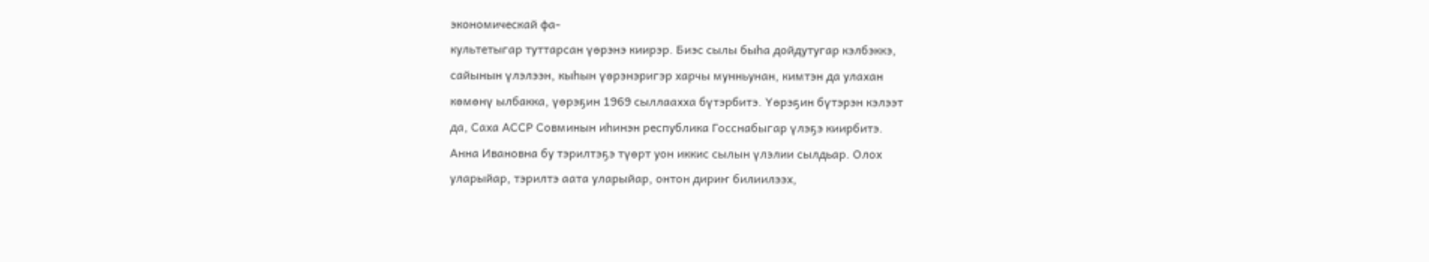экономическай фа-
культетыгар туттарсан үөрэнэ киирэр. Биэс сылы быһа дойдутугар кэлбэккэ,
сайынын үлэлээн, кыһын үөрэнэригэр харчы мунньунан, кимтэн да улахан
көмөнү ылбакка, үөрэҕин 1969 сыллаахха бүтэрбитэ. Үөрэҕин бүтэрэн кэлээт
да, Саха АССР Совминын иһинэн республика Госснабыгар үлэҕэ киирбитэ.
Анна Ивановна бу тэрилтэҕэ түөрт уон иккис сылын үлэлии сылдьар. Олох
уларыйар, тэрилтэ аата уларыйар, онтон дириҥ билиилээх,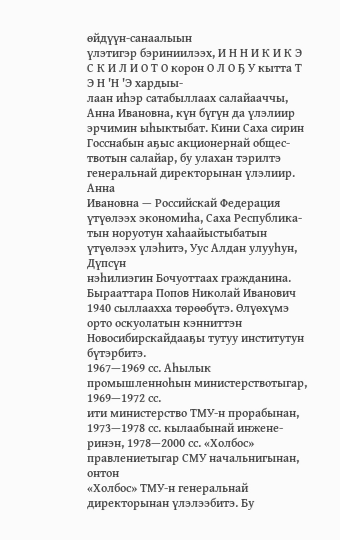өйдүүн-санаалыын
үлэтигэр бэриниилээх, И Н Н И К И К Э С К И Л И О Т О корон О Л О Ҕ У кытта Т Э Н 'Н 'Э хардыы-
лаан иһэр сатабыллаах салайааччы, Анна Ивановна, күн бүгүн да үлэлиир
эрчимин ыһыктыбат. Кини Саха сирин Госснабын аҕыс акционернай общес-
твотын салайар, бу улахан тэрилтэ генеральнай директорынан үлэлиир. Анна
Ивановна — Российскай Федерация үтүөлээх экономиһа, Саха Республика-
тын норуотун хаһаайыстыбатын үтүөлээх үлэһитэ, Уус Алдан улууһун, Дүпсүн
нэһилиэгин Бочуоттаах гражданина.
Бырааттара Попов Николай Иванович 1940 сыллаахха төрөөбүтэ. Өлүөхүмэ
орто оскуолатын кэнниттэн Новосибирскайдааҕы тутуу институтун бүтэрбитэ.
1967—1969 сс. Аһылык промышленноһын министерствотыгар, 1969—1972 сс.
ити министерство ТМУ-н прорабынан, 1973—1978 сс. кылаабынай инжене-
ринэн, 1978—2000 сс. «Холбос» правлениетыгар СМУ начальнигынан, онтон
«Холбос» ТМУ-н генеральнай директорынан үлэлээбитэ. Бу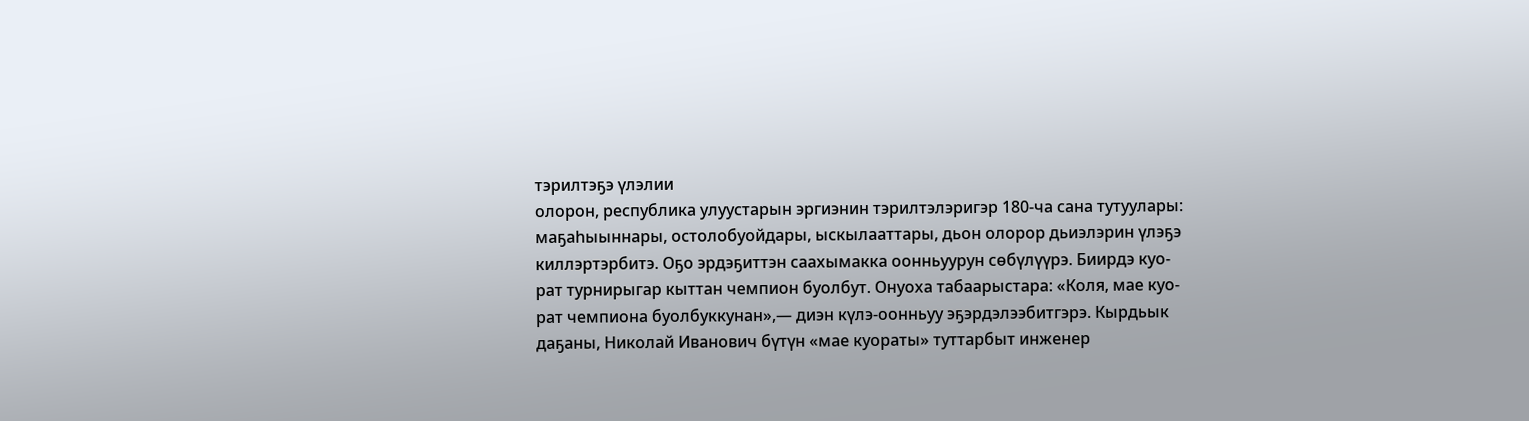тэрилтэҕэ үлэлии
олорон, республика улуустарын эргиэнин тэрилтэлэригэр 180-ча сана тутуулары:
маҕаһыыннары, остолобуойдары, ыскылааттары, дьон олорор дьиэлэрин үлэҕэ
киллэртэрбитэ. Оҕо эрдэҕиттэн саахымакка оонньуурун сөбүлүүрэ. Биирдэ куо-
рат турнирыгар кыттан чемпион буолбут. Онуоха табаарыстара: «Коля, мае куо-
рат чемпиона буолбуккунан»,— диэн күлэ-оонньуу эҕэрдэлээбитгэрэ. Кырдьык
даҕаны, Николай Иванович бүтүн «мае куораты» туттарбыт инженер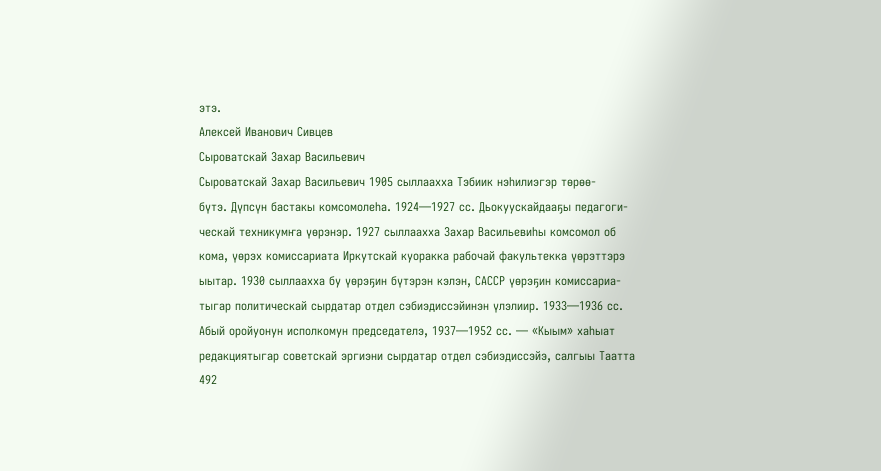этэ.
Алексей Иванович Сивцев
Сыроватскай Захар Васильевич
Сыроватскай Захар Васильевич 1905 сыллаахха Тэбиик нэһилиэгэр төрөө-
бүтэ. Дүпсүн бастакы комсомолеһа. 1924—1927 сс. Дьокуускайдааҕы педагоги-
ческай техникумҥа үөрэнэр. 1927 сыллаахха Захар Васильевиһы комсомол об
кома, үөрэх комиссариата Иркутскай куоракка рабочай факультекка үөрэттэрэ
ыытар. 1930 сыллаахха бу үөрэҕин бүтэрэн кэлэн, САССР үөрэҕин комиссариа-
тыгар политическай сырдатар отдел сэбиэдиссэйинэн үлэлиир. 1933—1936 сс.
Абый оройуонун исполкомун председателэ, 1937—1952 сс. — «Кыым» хаһыат
редакциятыгар советскай эргиэни сырдатар отдел сэбиэдиссэйэ, салгыы Таатта
492